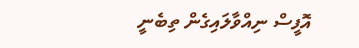އޮފީސް ނިއްވާލައިގެން ތިބެނީ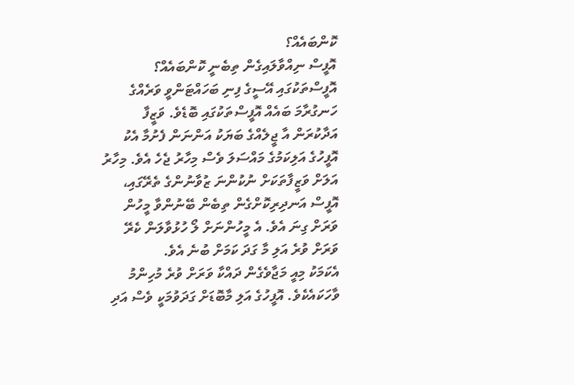ކޮންބައެއް؟
އޮފީސް ނިއްވާލައިގެން ތިބެނީ ކޮންބައެއް؟
އޮފީސްތަކުގައި އޭސީގެ ފިނި ބަހައްޓަންވީ ވަރެއްގެ ހަނގުރާމަ ބައެއް އޮފީސްތަކުގައި ބޮޑެވެ. ވަޒީފާ އަދާކުރަން އާ ޖީލެއްގެ ބަޔަކު އަންނަން ފެށުމާ އެކު އޮފީހުގެ އަލިކަމުގެ މައްސަލަ ވެސް މިހާރު ޖެހެ އެވެ. މިހާރު އަލަށް ވަޒީފާތަކަށް ނުކުންނަ ޒުވާނުންގެ ތެރޭގައި، އޮފީސް އަނދިރިކޮށްގެން ތިބެން ބޭނުންވާ މީހުން ވަރަށް ގިނަ އެވެ. އެ މީހުންނަށް ލޯ ހުޅުވާލަން ކެރޭ ވަރަށް ވުރެ އަލި މާ ގަދަ ކަމަށް ބުނެ އެވެ.
އެކަމަކު މިއީ މަޖާވެގެން ދައްކާ ވަރަށް ވުރެ މުހިންމު ވާހަކައެކެވެ. އޮފީހުގެ އަލި މާބޮޑަށް ގަދަވުމަކީ ވެސް އަދި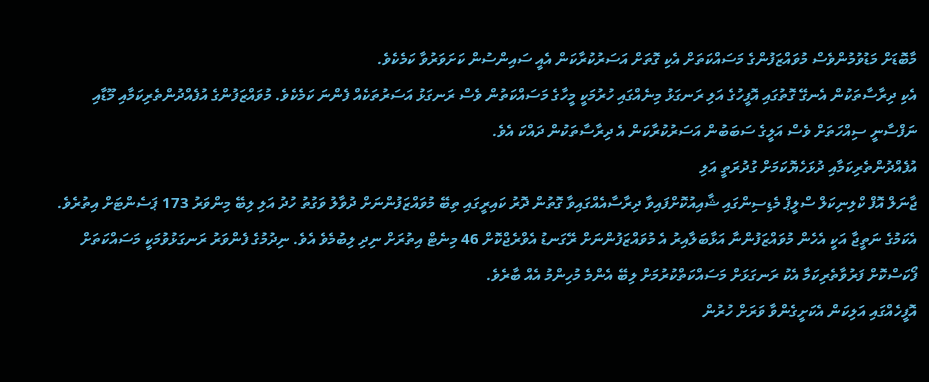މާބޮޑަށް މަޑުވުމުންވެސް މުވައްޒަފުންގެ މަސައްކަތަށް އެކި ގޮތަށް އަސަރުކުރާކަން އެއީ ސައިންސުން ކަށަވަރުވާ ކަމެކެވެ.
އެކި ދިރާސާތަކުން އެނގޭ ގޮތުގައި އޮފީހުގެ އަލި ރަނގަޅު މިނެއްގައި ހުރުމަކީ މީހާގެ މަސައްކަތުން ވެސް ރަނގަޅު އަސަރުތަކެއް ފެންނަ ކަމެކެވެ. މުވައްޒަފުންގެ އުފެއްދުންތެރިކަމާއި މޫޑާއި ނަފްސާނީ ސިއްހަތަށް ވެސް އަލީގެ ސަބަބުން އަސަރުކުރާކަން އެ ދިރާސާތަކުން ދައްކަ އެވެ.
އުފެއްދުންތެރިކަމާއި ދުޅަހެޔޮކަމަށް ގުދުރަތީ އަލި
ޖާނަލް އޮފް ކްލިނިކަލް ސްލީޕް މެޑިސިންގައި ޝާއިއުކޮށްފައިވާ ދިރާސާއެއްގައިވާ ގޮތުން ދޮރު ކައިރީގައި ތިބޭ މުވައްޒަފުންނަށް ދުވާލު ވަގުތު ހުދު އަލި ލިބޭ މިންވަރު 173 ޕަސެންޓަށް އިތުރެވެ. އެކަމުގެ ނަތީޖާ އަކީ އެހެން މުވައްޒަފުންނާ އަޅާބަލާއިރު އެ މުވައްޒަފުންނަށް ރޭގަނޑު އެވްރެޖްކޮށް 46 މިނެޓް އިތުރަށް ނިދި ލިބުމެވެ އެވެ. ނިދުމުގެ ފެންވަރު ރަނގަޅުވުމަކީ މަސައްކަތަށް ފޯކަސްކޮށް ފަރުވާތެރިކަމާ އެކު ރަނގަޅަށް މަސައްކަތްކުރުމަށް ލިބޭ އެންމެ މުހިންމު އެއް ބާރެވެ.
އޮފީހެއްގައި އަލިކަން އެކަށީގެންވާ ވަރަށް ހުރުން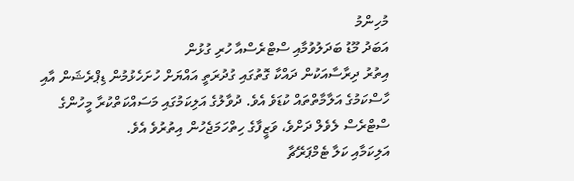މުހިންމު
އަބަދު މޫޑު ބަދަލުވުމާއި ސްޓްރެސްއާ ހުރި ގުޅުން
އިތުރު ދިރާސާއަކުން ދައްކާ ގޮތުގައި ގުދުރަތީ އައްޔަށް ހުށަހެޅުމުން ޑިޕްރެޝަން އާއި ހާސްކަމުގެ އަލާމާތްތައް ކުޑަވެ އެވެ. ދުވާލުގެ އަލިކަމުގައި މަސައްކަތްކުރާ މީހުންގެ ސްޓްރެސް ލެވެލް ދަށްވެ، ވަޒީފާގެ ހިތްހަމަޖެހުން އިތުރުވެ އެވެ.
އަލިކަމާއި ކަލާ ޓެމްޕަރޭޗާ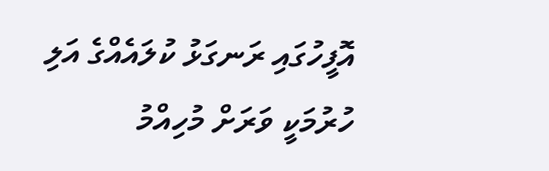އޮފީހުގައި ރަނގަޅު ކުލައެއްގެ އަލި ހުރުމަކީ ވަރަށް މުހިއްމު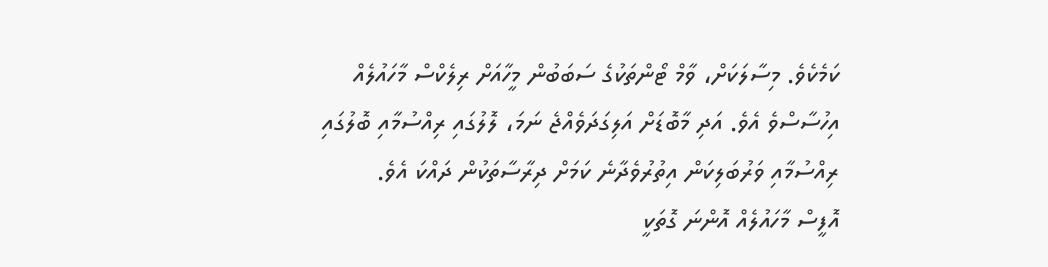ކަމެކެވެ. މިސާލަކަށް، ވާމް ޓޯންތަކުގެ ސަބަބުން މީހާއަށް ރިލެކްސް މާހައުލެއް އިހުސާސްވެ އެވެ. އަދި މާބޮޑަށް އަލިގަދަވެއްޖެ ނަމަ، ލޮލުގައި ރިއްސުމާއި ބޮލުގައި ރިއްސުމާއި ވަރުބަލިކަން އިތުރުވެދާނެ ކަމަށް ދިރާސާތަކުން ދައްކަ އެވެ.
އޮފީސް މާހައުލެއް އޮންނަ ގޮތަކީ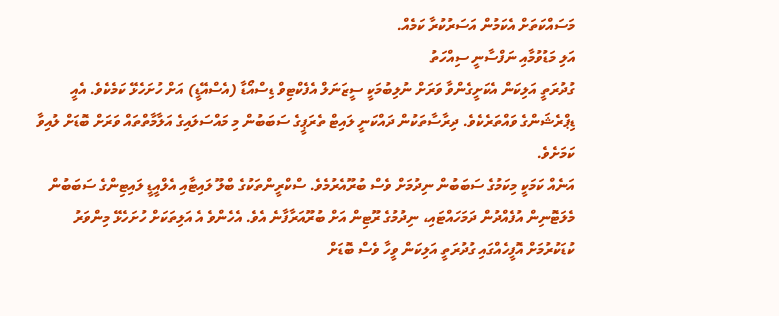މަސައްކަތަށް އެކަމުން އަސަރުކުރާ ކަމެއް.
އަލި މަޑުވުމާއި ނަފްސާނީ ސިއްހަތު
ގުދުރަތީ އަލިކަން އެކަށީގެންވާ ވަރަށް ނުލިބުމަކީ ސީޒަނަލް އެފެކްޓިވް ޑިސްއޯޑާ (އެސްއޭޑީ) އަށް ހުށަހެޅޭ ކަމެކެވެ. އެއީ ޑިޕްރެޝަންގެ ވައްތަރެކެވެ. ދިރާސާތަކުން ދައްކަނީ ލައިޓް ތެރަޕީގެ ސަބަބުން މި މައްސަލައިގެ އަލާމާތްތައް ވަރަށް ބޮޑަށް ލުއިވާ ކަމަށެވެ.
އަނެއް ކަމަކީ މިކަމުގެ ސަބަބުން ނިދުމަށް ވެސް ބުރޫއެރުމެވެ. ސްކްރީންތަކުގެ ބްލޫ ލައިޓާއި އެލްއީޑީ ލައިޓިންގެ ސަބަބުން މެލަޓޮނިން އުފެއްދުން ދަމަހައްޓައި، ނިދުމުގެ ރޫޓިން އަށް ބުރޫއަރާފާނެ އެވެ. އެހެންވެ އެ އަލިތަކަށް ހުށަހެޅޭ މިންވަރު ކުޑަކުރުމަށް އޮފީހެއްގައި ގުދުރަތީ އަލިކަން ވީހާ ވެސް ބޮޑަށް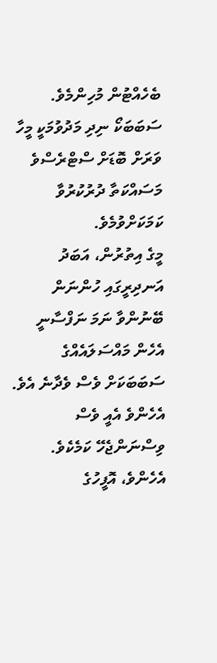ބެހެއްޓުން މުހިންމެވެ. ސަބަބަކޯ ނިދި މަދުވުމަކީ މީހާ ވަރަށް ބޮޑަށް ސްޓްރެސްވެ މަސައްކަތާ ދުރުކުރުވާ ކަމަކަށްވުމެވެ.
މީގެ އިތުރުން، އަބަދު އަނދިރީގައި ހުންނަން ބޭނުންވާ ނަމަ ނަފްސާނީ އެހެން މައްސަލައެއްގެ ސަބަބަކަށް ވެސް ވެދާނެ އެވެ. އެހެންވެ އެއީ ވެސް ވިސްނަންޖެހޭ ކަމެކެވެ.
އެހެންވެ، އޮފީހުގެ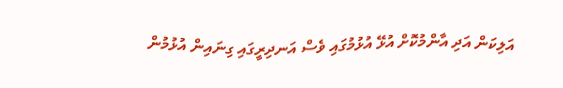އަލިކަން އަދި އާންމުކޮށް އުޅޭ އުޅުމުގައި ވެސް އަނދިރީގައި ގިނައިން އުޅުމުން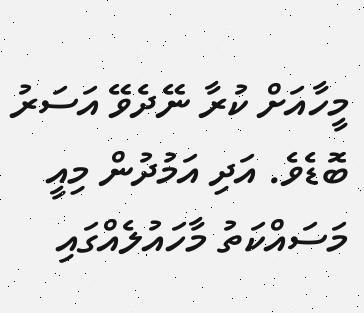މީހާއަށް ކުރާ ނޭދެވޭ އަސަރު ބޮޑެވެ. އަދި އަމުދުން މިއީ މަސައްކަތު މާހައުލެއްގައި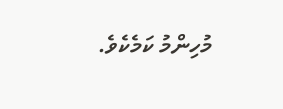މުހިންމު ކަމެކެވެ.